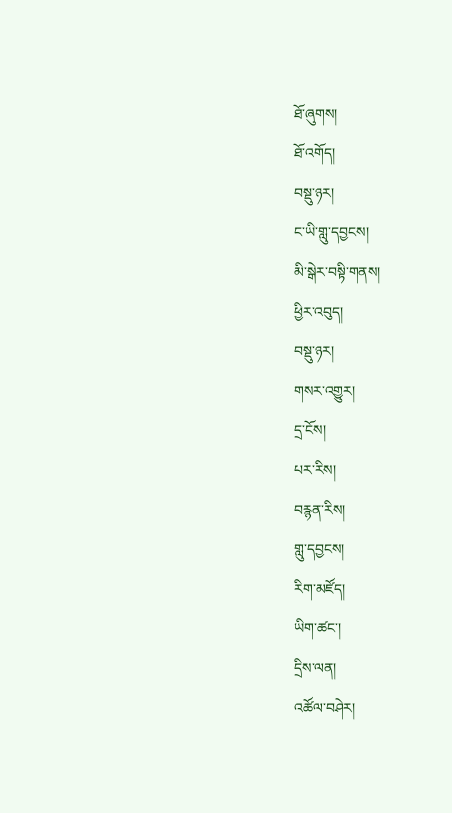ཐོ་ཞུགས།
ཐོ་འགོད།
བསྡུ་ཉར།
ང་ཡི་གླུ་དབྱངས།
མི་སྒེར་བསྟི་གནས།
ཕྱིར་འབུད།
བསྡུ་ཉར།
གསར་འགྱུར།
དྲ་ངོས།
པར་རིས།
བརྙན་རིས།
གླུ་དབྱངས།
རིག་མཛོད།
ཡིག་ཚང་།
དྲིས་ལན།
འཚོལ་བཤེར།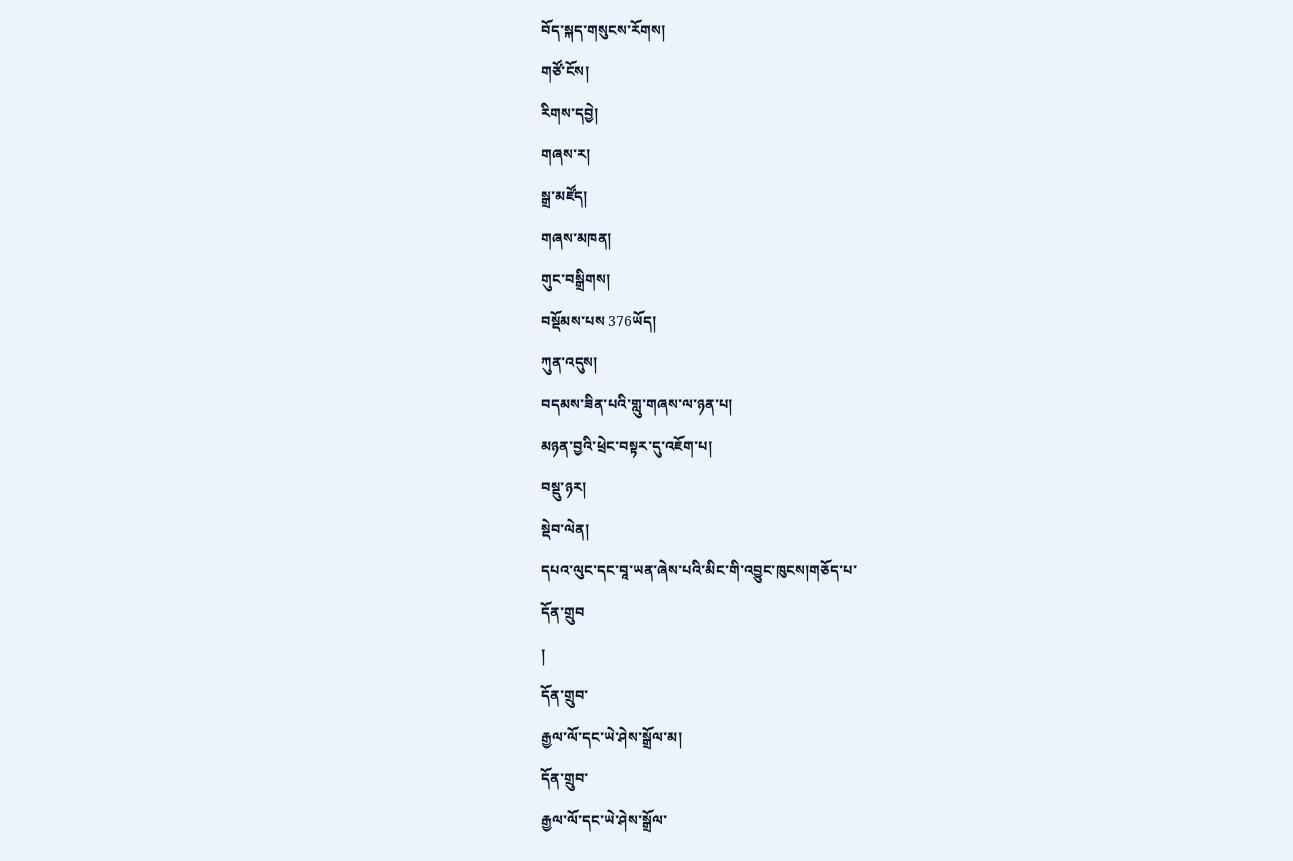བོད་སྐད་གསུངས་རོགས།
གཙོ་ངོས།
རིགས་དབྱེ།
གཞས་ར།
སྒྲ་མཛོད།
གཞས་མཁན།
གུང་བསྒྲིགས།
བསྡོམས་པས 376ཡོད།
ཀུན་འདུས།
བདམས་ཟིན་པའི་གླུ་གཞས་ལ་ཉན་པ།
མཉན་བྱའི་ཕྲེང་བསྟར་དུ་འཇོག་པ།
བསྡུ་ཉར།
སྡེབ་ལེན།
དཔའ་ལུང་དང་བཱ་ཡན་ཞེས་པའི་མིང་གི་འབྱུང་ཁུངས།གཅོད་པ་
དོན་གྲུབ
།
དོན་གྲུབ་
རྒྱལ་ལོ་དང་ཡེ་ཤེས་སྒྲོལ་མ།
དོན་གྲུབ་
རྒྱལ་ལོ་དང་ཡེ་ཤེས་སྒྲོལ་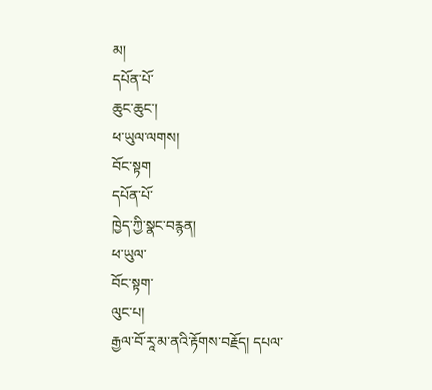མ།
དཔོན་པོ་
ཆུང་ཆུང་།
ཕ་ཡུལ་ལགས།
བོང་སྟག
དཔོན་པོ་
ཁྱེད་ཀྱི་སྣང་བརྙན།
ཕ་ཡུལ་
བོང་སྟག་
ལུང་པ།
རྒྱལ་བོ་རཱ་མ་ནའི་རྟོགས་བརྗོད། དཔལ་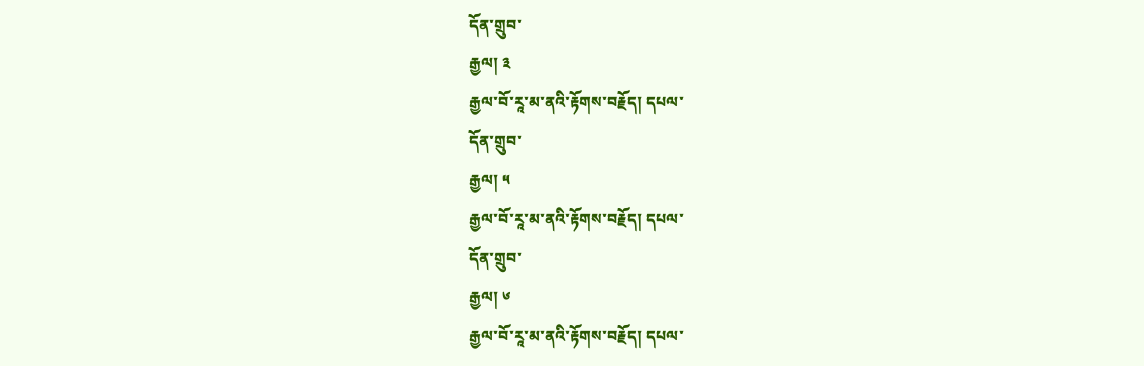དོན་གྲུབ་
རྒྱལ། ༣
རྒྱལ་བོ་རཱ་མ་ནའི་རྟོགས་བརྗོད། དཔལ་
དོན་གྲུབ་
རྒྱལ། ༥
རྒྱལ་བོ་རཱ་མ་ནའི་རྟོགས་བརྗོད། དཔལ་
དོན་གྲུབ་
རྒྱལ། ༦
རྒྱལ་བོ་རཱ་མ་ནའི་རྟོགས་བརྗོད། དཔལ་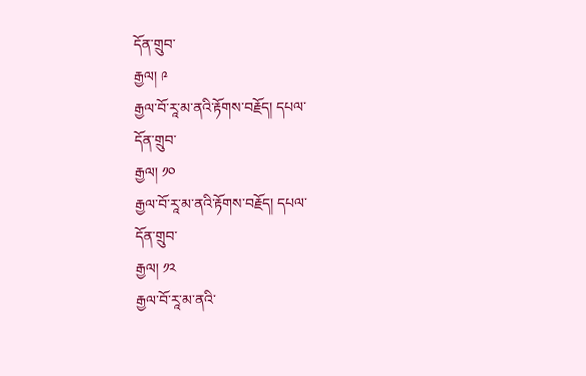དོན་གྲུབ་
རྒྱལ། ༩
རྒྱལ་བོ་རཱ་མ་ནའི་རྟོགས་བརྗོད། དཔལ་
དོན་གྲུབ་
རྒྱལ། ༡༠
རྒྱལ་བོ་རཱ་མ་ནའི་རྟོགས་བརྗོད། དཔལ་
དོན་གྲུབ་
རྒྱལ། ༡༢
རྒྱལ་བོ་རཱ་མ་ནའི་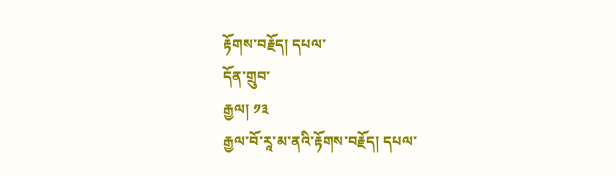རྟོགས་བརྗོད། དཔལ་
དོན་གྲུབ་
རྒྱལ། ༡༣
རྒྱལ་བོ་རཱ་མ་ནའི་རྟོགས་བརྗོད། དཔལ་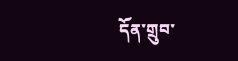དོན་གྲུབ་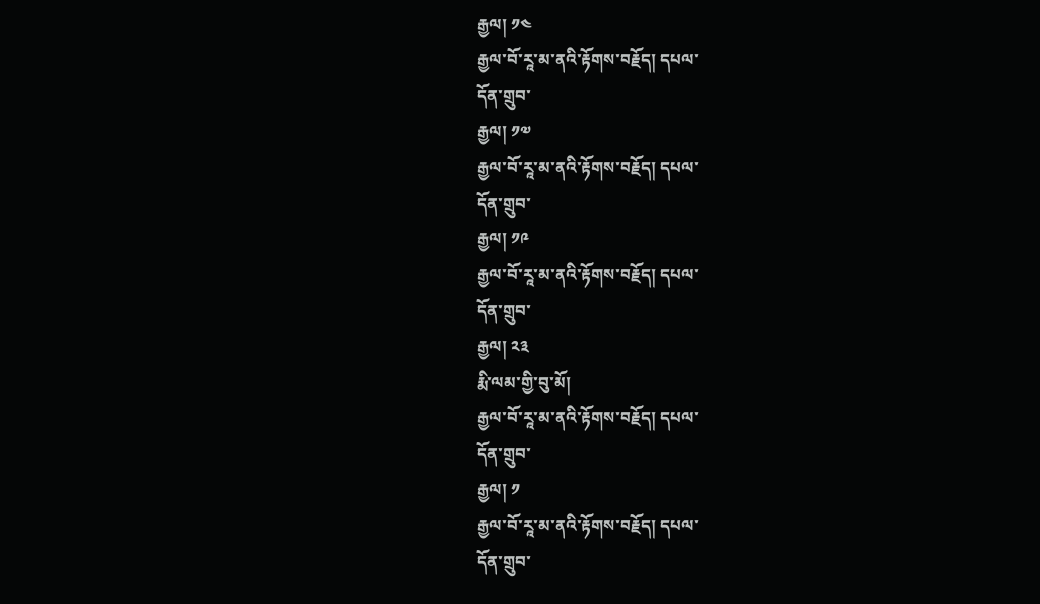རྒྱལ། ༡༤
རྒྱལ་བོ་རཱ་མ་ནའི་རྟོགས་བརྗོད། དཔལ་
དོན་གྲུབ་
རྒྱལ། ༡༧
རྒྱལ་བོ་རཱ་མ་ནའི་རྟོགས་བརྗོད། དཔལ་
དོན་གྲུབ་
རྒྱལ། ༡༩
རྒྱལ་བོ་རཱ་མ་ནའི་རྟོགས་བརྗོད། དཔལ་
དོན་གྲུབ་
རྒྱལ། ༢༣
རྨི་ལམ་གྱི་བུ་མོ།
རྒྱལ་བོ་རཱ་མ་ནའི་རྟོགས་བརྗོད། དཔལ་
དོན་གྲུབ་
རྒྱལ། ༡
རྒྱལ་བོ་རཱ་མ་ནའི་རྟོགས་བརྗོད། དཔལ་
དོན་གྲུབ་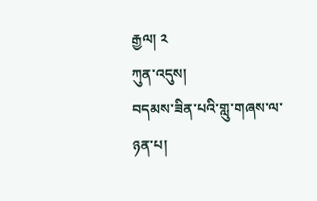རྒྱལ། ༢
ཀུན་འདུས།
བདམས་ཟིན་པའི་གླུ་གཞས་ལ་ཉན་པ།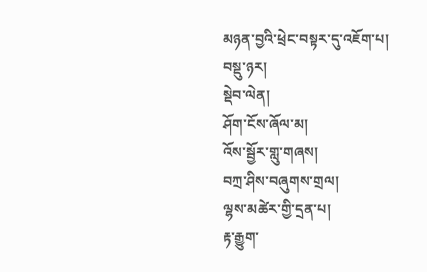མཉན་བྱའི་ཕྲེང་བསྟར་དུ་འཇོག་པ།
བསྡུ་ཉར།
སྡེབ་ལེན།
ཤོག་ངོས་ཞོལ་མ།
འོས་སྦྱོར་གླུ་གཞས།
བཀྲ་ཤིས་བཞུགས་གྲལ།
ལྷས་མཚེར་གྱི་དྲན་པ།
རྟ་རྒྱུག་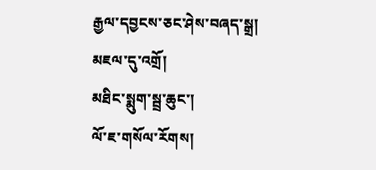རྒྱལ་དབྱངས་ཅང་ཤེས་བཞད་སྒྲ།
མཇལ་དུ་འགྲོ།
མཐིང་སྨུག་སྦྲ་ཆུང་།
ལོ་ཇ་གསོལ་རོགས།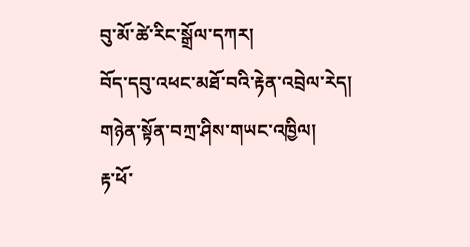བུ་མོ་ཚེ་རིང་སྒྲོལ་དཀར།
བོད་དབུ་འཕང་མཐོ་བའི་རྟེན་འབྲེལ་རེད།
གཉེན་སྟོན་བཀྲ་ཤིས་གཡང་འཁྱིལ།
རྟ་ཕོ་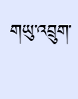གཡུ་འབྲུག་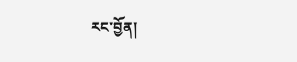རང་བྱོན།